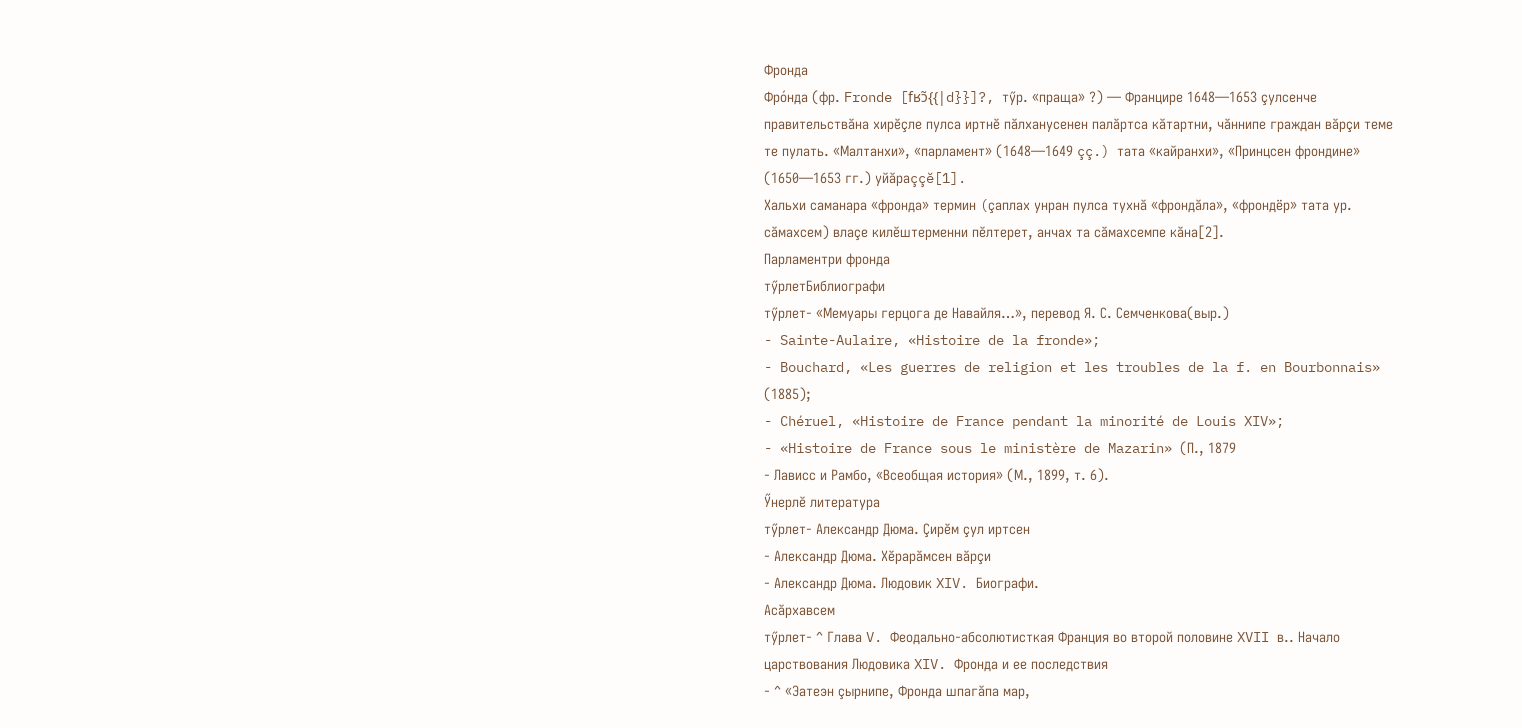Фронда
Фро́нда (фр. Fronde [fʁɔ̃{{|d}}]?, тӳр. «праща» ?) — Францире 1648—1653 çулсенче правительствăна хирĕçле пулса иртнĕ пăлханусенен палăртса кăтартни, чăннипе граждан вăрçи теме те пулать. «Малтанхи», «парламент» (1648—1649 çç.) тата «кайранхи», «Принцсен фрондине» (1650—1653 гг.) уйăраççĕ[1].
Хальхи саманара «фронда» термин (çаплах унран пулса тухнă «фрондăла», «фрондёр» тата ур. сăмахсем) влаçе килĕштерменни пĕлтерет, анчах та сăмахсемпе кăна[2].
Парламентри фронда
тӳрлетБиблиографи
тӳрлет- «Мемуары герцога де Навайля…», перевод Я. С. Семченкова(выр.)
- Sainte-Aulaire, «Histoire de la fronde»;
- Bouchard, «Les guerres de religion et les troubles de la f. en Bourbonnais» (1885);
- Chéruel, «Histoire de France pendant la minorité de Louis XIV»;
- «Histoire de France sous le ministère de Mazarin» (П., 1879
- Лависс и Рамбо, «Всеобщая история» (М., 1899, т. 6).
Ӳнерлĕ литература
тӳрлет- Александр Дюма. Çирĕм çул иртсен
- Александр Дюма. Хĕрарăмсен вăрçи
- Александр Дюма. Людовик XIV. Биографи.
Асăрхавсем
тӳрлет- ^ Глава V. Феодально-абсолютисткая Франция во второй половине XVII в.. Начало царствования Людовика XIV. Фронда и ее последствия
- ^ «Эатеэн çырнипе, Фронда шпагăпа мар,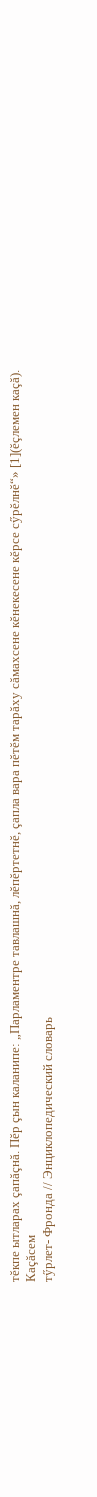тĕкпе ытларах çапăçнă. Пĕр çын каланипе: „Парламентре тавлашнă, лĕпĕртетнĕ, çапла вара пĕтĕм тарăху сăмахсене кĕнекесене кĕрсе сӳрĕлнĕ“» [1](ĕçлемен каçă).
Каçăсем
тӳрлет- Фронда // Энциклопедический словарь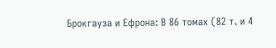Брокгауза и Ефрона: В 86 томах (82 т. и 4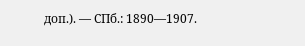доп.). — СПб.: 1890—1907.